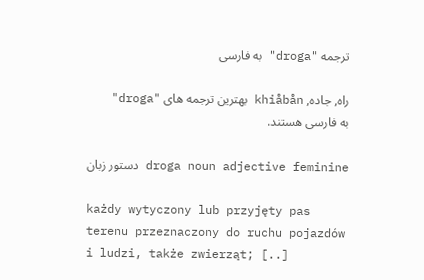ترجمه "droga" به فارسی

راه, جاده, khiåbån بهترین ترجمه های "droga" به فارسی هستند.

droga noun adjective feminine دستور زبان

każdy wytyczony lub przyjęty pas terenu przeznaczony do ruchu pojazdów i ludzi, także zwierząt; [..]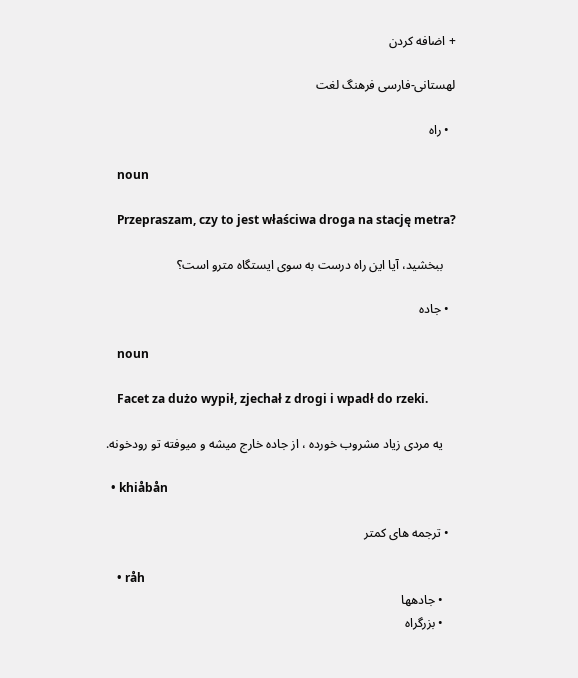+ اضافه کردن

لهستانی-فارسی فرهنگ لغت

  • راه

    noun

    Przepraszam, czy to jest właściwa droga na stację metra?

    ببخشید، آیا این راه درست به سوی ایستگاه مترو است؟

  • جاده

    noun

    Facet za dużo wypił, zjechał z drogi i wpadł do rzeki.

    یه مردی زیاد مشروب خورده ، از جاده خارج میشه و میوفته تو رودخونه.

  • khiåbån

  • ترجمه های کمتر

    • råh
    • جادهها
    • بزرگراه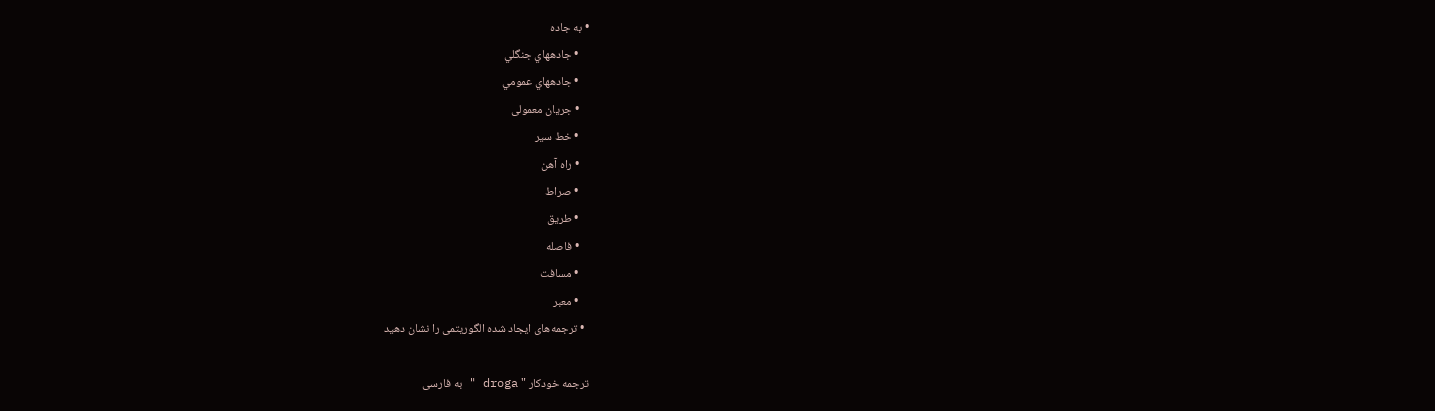• به جاده
    • جادههاي جنگلي
    • جادههاي عمومي
    • جریان معمولی
    • خط سیر
    • راه آهن
    • صراط
    • طریق
    • فاصله
    • مسافت
    • معبر
  • ترجمه‌های ایجاد شده الگوریتمی را نشان دهید

ترجمه خودکار " droga " به فارسی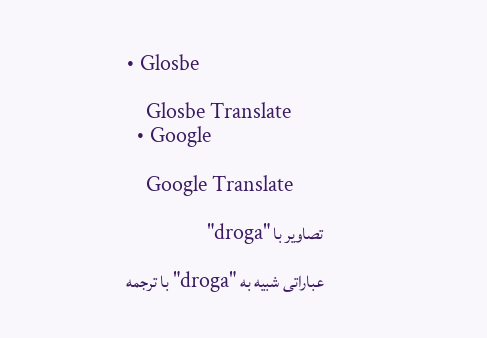• Glosbe

    Glosbe Translate
  • Google

    Google Translate

تصاویر با "droga"

عباراتی شبیه به "droga" با ترجمه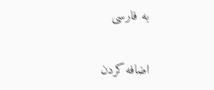به فارسی

اضافه کردن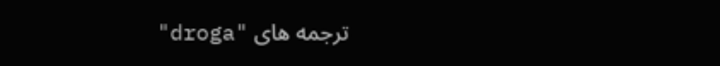ترجمه های "droga"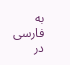به فارسی در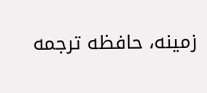زمینه، حافظه ترجمه